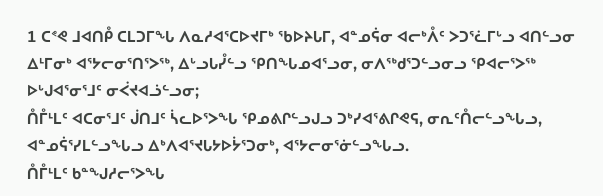1 ᑕᕝᕙ ᒧᐊᑎᑬ ᑕᒪᑐᒥᖓ ᐱᓇᓱᐊᕐᑕᐅᔪᒥᒃ ᖃᐅᔨᒐᒥ, ᐊᓐᓄᕌᓂ ᐊᓕᒃᐰᑦ ᐳᑐᕐᓛᒥᒡᓗ ᐊᑎᓪᓗᓂ ᐃᒻᒥᓂᒃ ᐊᕐᔭᓕᓂᕐᑎᕐᐳᖅ, ᐃᒡᓗᒐᓮᓪᓗ ᕿᑎᖓᓄᐊᕐᓗᓂ, ᓂᐱᖅᑯᕐᑐᓪᓗᓂᓗ ᕿᐊᓕᕐᐳᖅ ᐅᒡᒍᐊᕐᓂᕐᒧᑦ ᓂᐹᔪᐊᓘᓪᓗᓂ;
ᑍᒤᒻᒪᑦ ᐊᑕᓂᕐᒧᑦ ᒎᑎᒧᑦ ᓵᓚᐅᕐᐳᖓ ᕿᓄᕕᒋᓪᓗᒍᓗ ᑐᒃᓯᐊᕐᕕᒋᕙᕋ, ᓂᕆᑦᑍᓕᓪᓗᖓᓗ, ᐊᓐᓄᕌᕐᓯᒪᓪᓗᖓᓗ ᐃᒃᐱᐊᕐᔪᒐᔭᐅᔮᕐᑐᓂᒃ, ᐊᕐᔭᓕᓂᕐᓃᓪᓗᖓᓗ.
ᑍᒤᒻᒪᑦ ᑲᓐᖑᓱᓕᕐᐳᖓ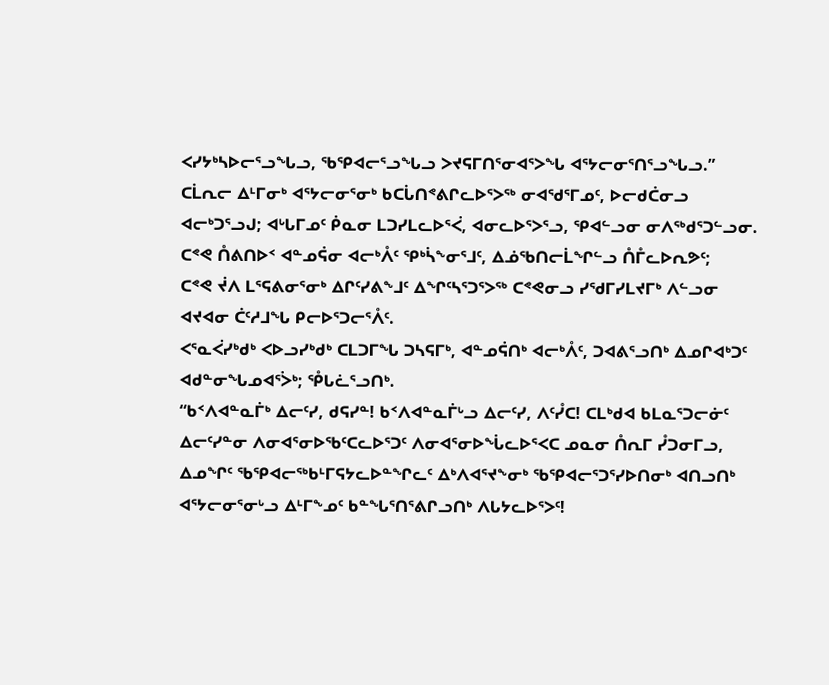ᐸᓯᔭᒃᓴᐅᓕᕐᓗᖓᓗ, ᖃᕿᐊᓕᕐᓗᖓᓗ ᐳᔪᕋᒥᑎᕐᓂᐊᕐᐳᖓ ᐊᕐᔭᓕᓂᕐᑎᕐᓗᖓᓗ.”
ᑕᒫᕆᓕ ᐃᒻᒥᓂᒃ ᐊᕐᔭᓕᓂᕐᓂᒃ ᑲᑕᒑᑎᕝᕕᒋᓚᐅᕐᐳᖅ ᓂᐊᖁᕐᒥᓄᑦ, ᐅᓕᑯᑖᓂᓗ ᐊᓕᒃᑐᕐᓗᒍ; ᐊᒡᒐᒥᓄᑦ ᑮᓇᓂ ᒪᑐᓯᒪᓚᐅᕐᐹ, ᐊᓂᓚᐅᕐᐳᕐᓗ, ᕿᐊᓪᓗᓂ ᓂᐱᖅᑯᕐᑐᓪᓗᓂ.
ᑕᕝᕙ ᑍᕕᑎᐅᑉ ᐊᓐᓄᕌᓂ ᐊᓕᒃᐰᑦ ᕿᒃᓵᖕᓂᕐᒧᑦ, ᐃᓅᖃᑎᓕᒫᖏᓪᓗ ᑍᒤᓚᐅᕆᕗᑦ;
ᑕᕝᕙ ᔫᐱ ᒪᕐᕋᕕᓂᕐᓂᒃ ᐃᒋᑦᓯᕕᖕᒧᑦ ᐃᖏᑦᓴᕐᑐᕐᐳᖅ ᑕᕝᕙᓂᓗ ᓯᖁᒥᓯᒪᔪᒥᒃ ᐱᓪᓗᓂ ᐊᔪᐊᓂ ᑖᑦᓱᒧᖓ ᑭᓕᐅᕐᑐᓕᕐᐰᑦ.
ᐸᕐᓇᐹᓯᒃᑯᒃ ᐸᐅᓗᓯᒃᑯᒃ ᑕᒪᑐᒥᖓ ᑐᓴᕋᒥᒃ, ᐊᓐᓄᕌᑎᒃ ᐊᓕᒃᐰᑦ, ᑐᐊᕕᕐᓗᑎᒃ ᐃᓄᒋᐊᒃᑐᑦ ᐊᑯᓐᓂᖓᓄᐊᕐᐴᒃ; ᕾᒐᓛᕐᓗᑎᒃ.
“ᑲᑉᐱᐊᓐᓇᒦᒃ ᐃᓕᑦᓯ, ᑯᕋᓯᓐ! ᑲᑉᐱᐊᓐᓇᒦᒡᓗ ᐃᓕᑦᓯ, ᐱᑦᓮᑕ! ᑕᒪᒃᑯᐊ ᑲᒪᓇᕐᑐᓕᓃᑦ ᐃᓕᑦᓯᓐᓂ ᐱᓂᐊᕐᓂᐅᖃᑦᑕᓚᐅᕐᑐᑦ ᐱᓂᐊᕐᓂᐅᖔᓚᐅᕐᐸᑕ ᓄᓇᓂ ᑍᕆᒥ ᓮᑐᓂᒥᓗ, ᐃᓄᖏᑦ ᖃᕿᐊᓕᖅᑲᒻᒥᕋᔭᓚᐅᓐᖏᓚᑦ ᐃᒃᐱᐊᕐᔪᖕᓂᒃ ᖃᕿᐊᓕᕐᑐᕐᓯᐅᑎᓂᒃ ᐊᑎᓗᑎᒃ ᐊᕐᔭᓕᓂᕐᓂᒡᓗ ᐃᒻᒥᖕᓄᑦ ᑲᓐᖓᕐᑎᕐᕕᒋᓗᑎᒃ ᐱᒐᔭᓚᐅᕐᐳᑦ!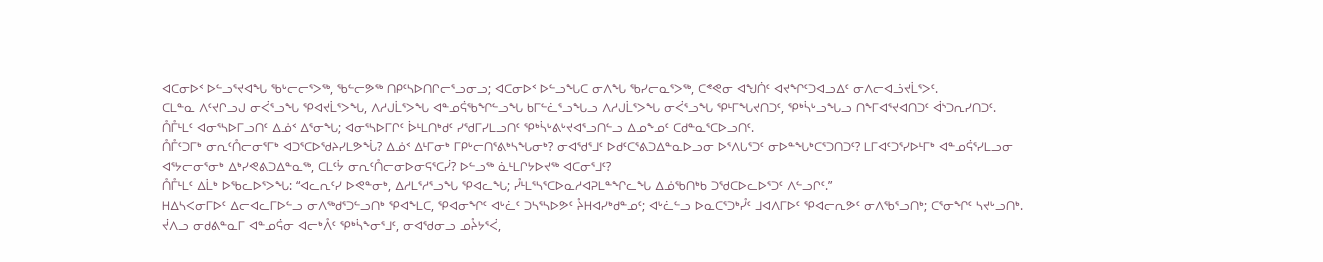ᐊᑕᓂᐅᑉ ᐅᓪᓗᕐᔪᐊᖓ ᖃᒡᓕᓕᕐᐳᖅ, ᖃᓪᓕᕗᖅ ᑎᑭᑦᓴᐅᑎᒋᓕᕐᓗᓂᓗ; ᐊᑕᓂᐅᑉ ᐅᓪᓗᖓᑕ ᓂᐱᖓ ᖃᓯᓕᓇᕐᐳᖅ, ᑕᕝᕙᓂ ᐊᖑᑏᑦ ᐊᔪᖏᑦᑐᐊᓗᐃᑦ ᓂᐱᓕᐊᓘᔪᒫᕐᐳᑦ.
ᑕᒪᓐᓇ ᐱᑦᔪᒋᓗᒍ ᓂᐹᕐᓗᖓ ᕿᐊᔪᒫᕐᐳᖓ, ᐱᓱᒍᒫᕐᐳᖓ ᐊᓐᓄᕌᖃᖏᓪᓗᖓ ᑲᒥᓪᓛᕐᓗᖓᓗ ᐱᓱᒍᒫᕐᐳᖓ ᓂᐹᕐᓗᖓ ᕿᒻᒥᖓᔪᑎᑐᑦ, ᕿᒃᓵᒡᓗᖓᓗ ᑎᖕᒥᐊᕐᔪᐊᑎᑐᑦ ᐋᔅᑐᕆᓯᑎᑐᑦ.
ᑍᒤᒻᒪᑦ ᐊᓂᕐᓴᐅᒥᓗᑎᑦ ᐃᓅᑉ ᐃᕐᓂᖓ; ᐊᓂᕐᓴᐅᒥᒋᑦ ᐆᒻᒪᑎᒃᑯᑦ ᓯᖁᒥᓯᒪᓗᑎᑦ ᕿᒃᓵᒡᕕᒡᔪᐊᕐᓗᑎᓪᓗ ᐃᓄᖕᓄᑦ ᑕᑯᓐᓇᕐᑕᐅᓗᑎᑦ.
ᑍᒤᑦᑐᒥᒃ ᓂᕆᑦᑍᓕᓂᕐᒥᒃ ᐊᑐᕐᑕᐅᖁᔨᓯᒪᕗᖔ? ᐃᓅᑉ ᐃᒻᒥᓂᒃ ᒥᑭᒡᓕᑎᕐᕕᒃᓴᖓᓂᒃ? ᓂᐊᖁᕐᒧᑦ ᐅᑯᑦᑕᕐᕕᑐᐃᓐᓇᐅᓗᓂ ᐅᕐᐱᒐᕐᑐᑦ ᓂᐅᓐᖓᒃᑕᕐᑐᑎᑐᑦ? ᒪᒥᐊᑦᑐᕐᓯᐅᒻᒥᒃ ᐊᓐᓄᕌᕐᓯᒪᓗᓂ ᐊᕐᔭᓕᓂᕐᓂᒃ ᐃᒃᓯᕙᕕᑐᐃᓐᓇᖅ, ᑕᒪᑦᔮ ᓂᕆᑦᑍᓕᓂᐅᓂᕋᕐᑕᓰ? ᐅᓪᓗᖅ ᓈᒻᒪᒋᔭᐅᔪᖅ ᐊᑕᓂᕐᒧᑦ?
ᑍᒤᒻᒪᑦ ᐃᒫᒃ ᐅᖃᓚᐅᕐᐳᖓ: “ᐊᓚᕆᑦᓯ ᐅᕙᓐᓂᒃ, ᐃᓱᒪᕐᓱᕐᓗᖓ ᕿᐊᓚᖓ; ᓮᒻᒪᕐᓴᕐᑕᐅᓇᓱᐊᕈᒪᓐᖏᓚᖓ ᐃᓅᖃᑎᒃᑲ ᑐᖁᑕᐅᓚᐅᕐᑐᑦ ᐱᓪᓗᒋᑦ.”
ᕼᐃᓴᐸᓂᒥᐅᑦ ᐃᓕᐊᓚᒥᐅᓪᓗ ᓂᐱᖅᑯᕐᑐᓪᓗᑎᒃ ᕿᐊᖕᒪᑕ, ᕿᐊᓂᖏᑦ ᐊᒡᓛᑦ ᑐᓴᕐᓴᐅᕗᑦ ᔧᕼᐊᓯᒃᑯᓐᓄᑦ; ᐊᒡᓛᓪᓗ ᐅᓇᑕᕐᑐᒃᓮᑦ ᒧᐊᐱᒥᐅᑦ ᕿᐊᓕᕆᕗᑦ ᓂᐱᖃᕐᓗᑎᒃ; ᑕᕐᓂᖏᑦ ᓴᔪᒡᓗᑎᒃ.
ᔫᐱᓗ ᓂᑯᕕᓐᓇᒥ ᐊᓐᓄᕌᓂ ᐊᓕᒃᐰᑦ ᕿᒃᓵᖕᓂᕐᒧᑦ, ᓂᐊᖁᓂᓗ ᓄᔧᔭᕐᐹ,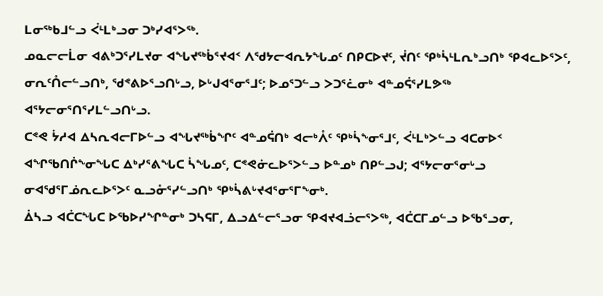ᒪᓂᖅᑲᒧᓪᓗ ᐹᒻᒪᒃᓗᓂ ᑐᒃᓯᐊᕐᐳᖅ.
ᓄᓇᓕᓕᒫᓂ ᐊᕕᒃᑐᕐᓯᒪᔪᓂ ᐊᖓᔪᖅᑳᕐᔪᐊᑉ ᐱᖁᔭᓕᐊᕆᔭᖓᓄᑦ ᑎᑭᑕᐅᔪᑦ, ᔫᑎᑦ ᕿᒃᓵᒻᒪᕆᒃᓗᑎᒃ ᕿᐊᓚᐅᕐᐳᑦ, ᓂᕆᑦᑍᓕᓪᓗᑎᒃ, ᖁᕝᕕᐅᕐᓗᑎᒡᓗ, ᐅᒡᒍᐊᕐᓂᕐᒧᑦ; ᐅᓄᕐᑐᓪᓗ ᐳᑐᕐᓛᓂᒃ ᐊᓐᓄᕌᕐᓯᒪᕗᖅ ᐊᕐᔭᓕᓂᕐᑎᕐᓯᒪᓪᓗᑎᒡᓗ.
ᑕᕝᕙ ᔮᓱᐊ ᐃᓴᕆᐊᓕᒥᐅᓪᓗ ᐊᖓᔪᖅᑳᖏᑦ ᐊᓐᓄᕌᑎᒃ ᐊᓕᒃᐰᑦ ᕿᒃᓵᖕᓂᕐᒧᑦ, ᐹᒻᒪᒃᐳᓪᓗ ᐊᑕᓂᐅᑉ ᐊᖏᖃᑎᒌᖕᓂᖓᑕ ᐃᒃᓯᕐᕕᖓᑕ ᓵᖓᓄᑦ, ᑕᕝᕙᓃᓚᐅᕐᐳᓪᓗ ᐅᓐᓄᒃ ᑎᑭᓪᓗᒍ; ᐊᕐᔭᓕᓂᕐᓂᒡᓗ ᓂᐊᖁᕐᒥᓅᕆᓚᐅᕐᐳᑦ ᓇᓗᓁᕐᓯᓪᓗᑎᒃ ᕿᒃᓵᕕᒡᔪᐊᕐᓂᕐᒥᖕᓂᒃ.
ᐄᓴᓗ ᐊᑖᑕᖓᑕ ᐅᖃᐅᓯᖏᓐᓂᒃ ᑐᓴᕋᒥ, ᐃᓗᐃᓪᓕᕐᓗᓂ ᕿᐊᔪᐊᓘᓕᕐᐳᖅ, ᐊᑖᑕᒥᓄᓪᓗ ᐅᖃᕐᓗᓂ,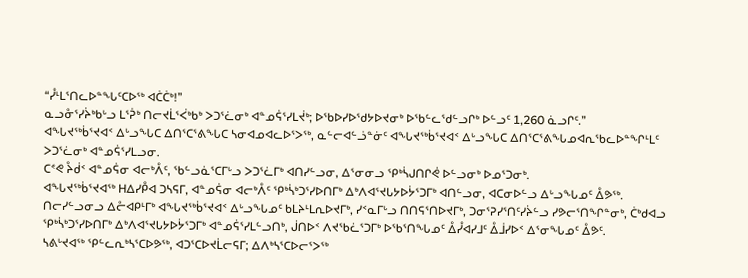“ᓮᒻᒪᕐᑎᓚᐅᓐᖓᑦᑕᐅᖅ ᐊᑖᑖᒃ!”
ᓇᓗᓁᕐᓯᔩᒃᑲᒡᓗ ᒪᕐᕉᒃ ᑎᓕᔪᒫᕐᐹᒃᑲᒃ ᐳᑐᕐᓛᓂᒃ ᐊᓐᓄᕌᕐᓯᒪᔫᒃ; ᐅᖃᐅᓯᐅᖁᔭᐅᔪᓂᒃ ᐅᖃᓪᓚᖁᓪᓗᒋᒃ ᐅᓪᓗᑦ 1,260 ᓈᓗᒋᑦ.”
ᐊᖓᔪᖅᑳᕐᔪᐊᑉ ᐃᒡᓗᖓᑕ ᐃᑎᕐᑕᕐᕕᖓᑕ ᓴᓂᐊᓄᐊᓚᐅᕐᐳᖅ, ᓇᓪᓕᐊᓪᓘᓐᓃᑦ ᐊᖓᔪᖅᑳᕐᔪᐊᑉ ᐃᒡᓗᖓᑕ ᐃᑎᕐᑕᕐᕕᖓᓄᐊᕆᖃᓚᐅᓐᖏᒻᒪᑦ ᐳᑐᕐᓛᓂᒃ ᐊᓐᓄᕌᕐᓯᒪᓗᓂ.
ᑕᕝᕙ ᔧᑰᑉ ᐊᓐᓄᕌᓂ ᐊᓕᒃᐰᑦ, ᖃᓪᓗᓈᕐᑕᒥᒡᓗ ᐳᑐᕐᓛᒥᒃ ᐊᑎᓯᓪᓗᓂ, ᐃᕐᓂᓂᓗ ᕿᒃᓵᒍᑎᒋᕚ ᐅᓪᓗᓂᒃ ᐅᓄᕐᑐᓂᒃ.
ᐊᖓᔪᖅᑳᕐᔪᐊᖅ ᕼᐃᓯᑬᐊ ᑐᓴᕋᒥ, ᐊᓐᓄᕌᓂ ᐊᓕᒃᐰᑦ ᕿᒃᓵᒃᑐᕐᓯᐅᑎᒥᒃ ᐃᒃᐱᐊᕐᔪᒐᔭᐅᔮᕐᑐᒥᒃ ᐊᑎᓪᓗᓂ, ᐊᑕᓂᐅᓪᓗ ᐃᒡᓗᖓᓄᑦ ᐂᕗᖅ.
ᑎᓕᓯᓪᓗᓂᓗ ᐃᓔᐊᑭᒻᒥᒃ ᐊᖓᔪᖅᑳᕐᔪᐊᑉ ᐃᒡᓗᖓᓄᑦ ᑲᒪᔨᒻᒪᕆᐅᔪᒥᒃ, ᓯᑉᓇᒥᒡᓗ ᑎᑎᕋᕐᑎᐅᔪᒥᒃ, ᑐᓂᕐᕈᓯᕐᑎᑦᓯᔩᓪᓗ ᓯᕗᓕᕐᑎᖏᓐᓂᒃ, ᑖᒃᑯᐊᓗ ᕿᒃᓵᒃᑐᕐᓯᐅᑎᒥᒃ ᐃᒃᐱᐊᕐᔪᒐᔭᐅᔮᕐᑐᒥᒃ ᐊᓐᓄᕌᕐᓯᒪᓪᓗᑎᒃ, ᒎᑎᐅᑉ ᐱᔪᖃᓛᕐᑐᒥᒃ ᐅᖃᕐᑎᖓᓄᑦ ᐂᓮᐊᓯᒧᑦ ᐂᒨᓯᐅᑉ ᐃᕐᓂᖓᓄᑦ ᐂᕗᑦ.
ᓴᕕᒡᔪᐊᖅ ᕿᓪᓚᕆᒃᓴᕐᑕᐅᕗᖅ, ᐊᑐᕐᑕᐅᔪᒫᓕᕋᒥ; ᐃᐱᒃᓴᕐᑕᐅᓕᕐᐳᖅ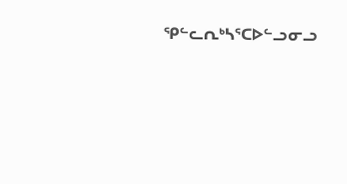ᕿᓪᓚᕆᒃᓴᕐᑕᐅᓪᓗᓂᓗ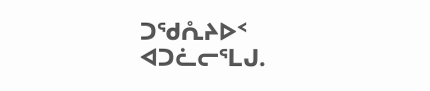ᑐᖁᕅᔨᐅᑉ ᐊᑐᓛᓕᕐᒪᒍ.